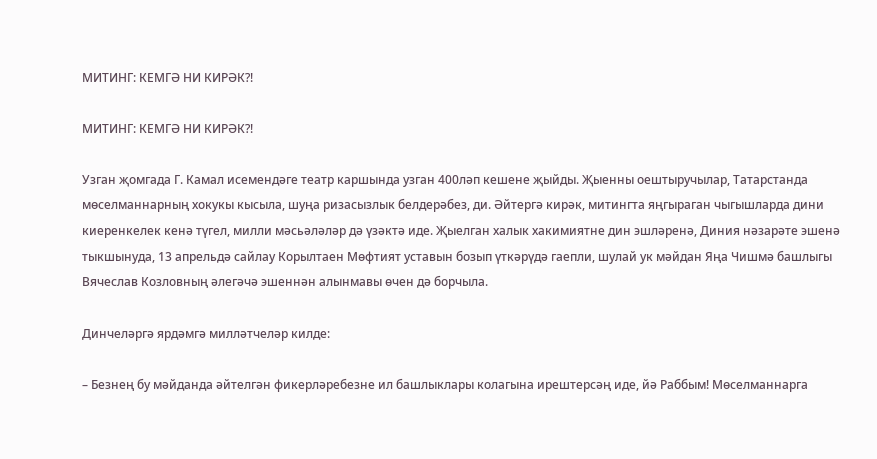МИТИНГ: КЕМГӘ НИ КИРӘК?!

МИТИНГ: КЕМГӘ НИ КИРӘК?!

Узган җомгада Г. Камал исемендәге театр каршында узган 400ләп кешене җыйды. Җыенны оештыручылар, Татарстанда мөселманнарның хокукы кысыла, шуңа ризасызлык белдерәбез, ди. Әйтергә кирәк, митингта яңгыраган чыгышларда дини киеренкелек кенә түгел, милли мәсьәләләр дә үзәктә иде. Җыелган халык хакимиятне дин эшләренә, Диния нәзарәте эшенә тыкшынуда, 13 апрельдә сайлау Корылтаен Мөфтият уставын бозып үткәрүдә гаепли, шулай ук мәйдан Яңа Чишмә башлыгы Вячеслав Козловның әлегәчә эшеннән алынмавы өчен дә борчыла.

Динчеләргә ярдәмгә милләтчеләр килде:

– Безнең бу мәйданда әйтелгән фикерләребезне ил башлыклары колагына ирештерсәң иде, йә Раббым! Мөселманнарга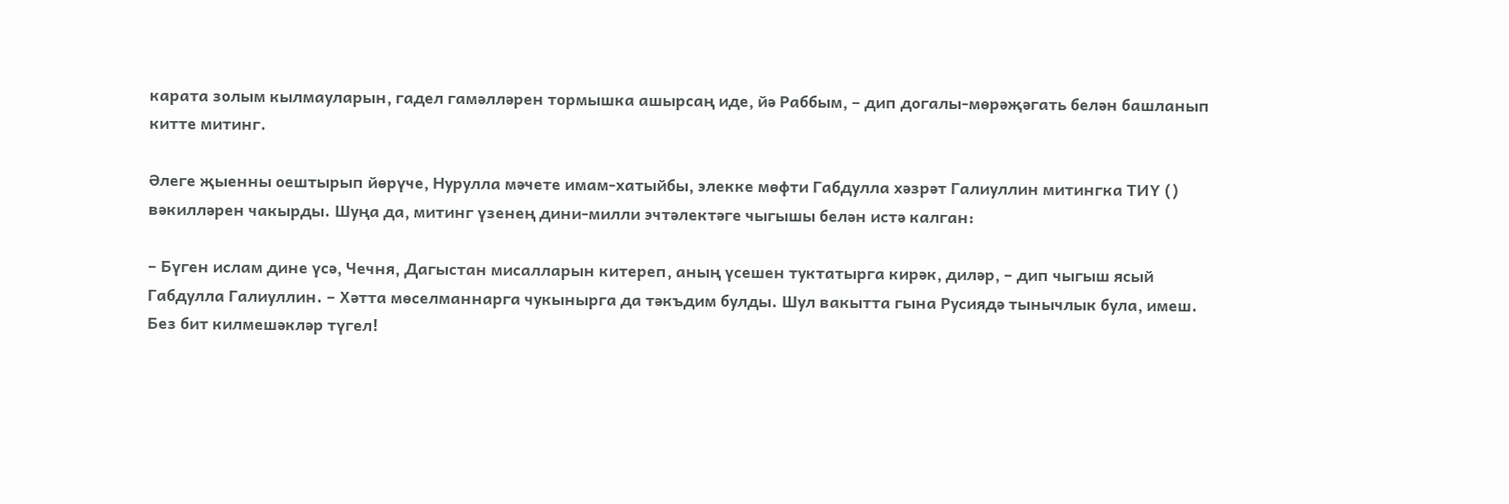карата золым кылмауларын, гадел гамәлләрен тормышка ашырсаң иде, йә Раббым, – дип догалы-мөрәҗәгать белән башланып китте митинг.

Әлеге җыенны оештырып йөрүче, Нурулла мәчете имам-хатыйбы, элекке мөфти Габдулла хәзрәт Галиуллин митингка ТИҮ () вәкилләрен чакырды. Шуңа да, митинг үзенең дини-милли эчтәлектәге чыгышы белән истә калган:

– Бүген ислам дине үсә, Чечня, Дагыстан мисалларын китереп, аның үсешен туктатырга кирәк, диләр, – дип чыгыш ясый Габдулла Галиуллин. – Хәтта мөселманнарга чукынырга да тәкъдим булды. Шул вакытта гына Русиядә тынычлык була, имеш. Без бит килмешәкләр түгел!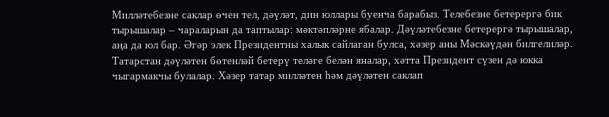Милләтебезне саклар өчен тел, дәүләт, дин юллары буенча барабыз. Телебезне бетерергә бик тырышалар – чараларын да таптылар: мәктәпләрне ябалар. Дәүләтебезне бетерергә тырышалар, аңа да юл бар. Әгәр элек Президентны халык сайлаган булса, хәзер аны Мәскәүдән билгелиләр. Татарстан дәүләтен бөтенләй бетерү теләге белән яналар, хәтта Президент сүзен дә юкка чыгармакчы булалар. Хәзер татар милләтен һәм дәүләтен саклап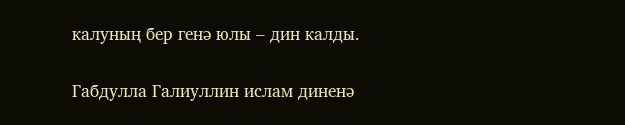калуның бер генә юлы – дин калды.

Габдулла Галиуллин ислам диненә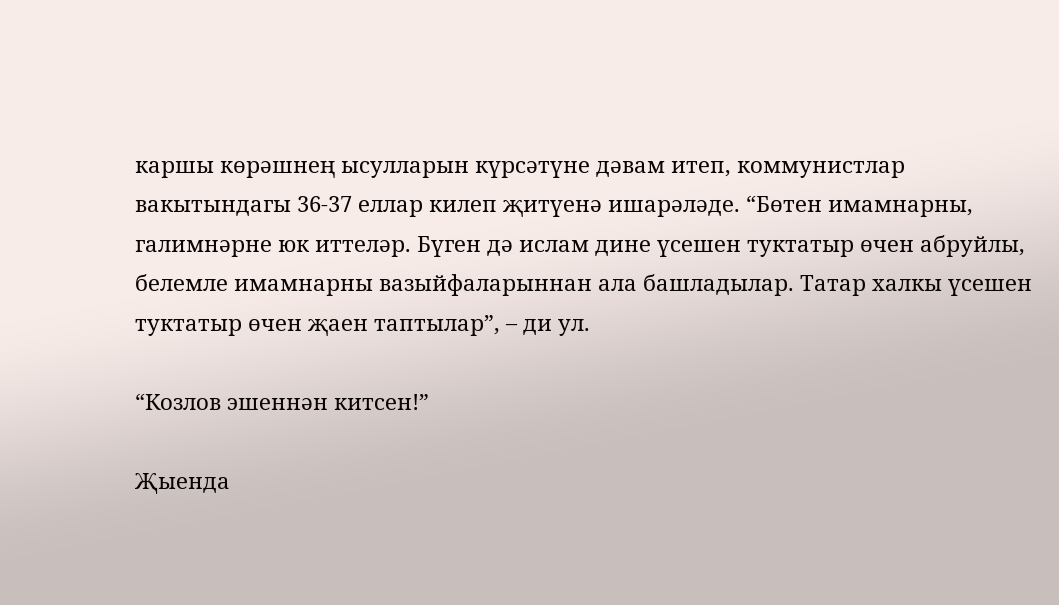каршы көрәшнең ысулларын күрсәтүне дәвам итеп, коммунистлар вакытындагы 36-37 еллар килеп җитүенә ишарәләде. “Бөтен имамнарны, галимнәрне юк иттеләр. Бүген дә ислам дине үсешен туктатыр өчен абруйлы, белемле имамнарны вазыйфаларыннан ала башладылар. Татар халкы үсешен туктатыр өчен җаен таптылар”, – ди ул.

“Козлов эшеннән китсен!”

Җыенда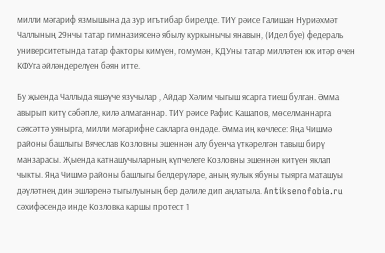милли мәгариф язмышына да зур игътибар бирелде. ТИҮ рәисе Галишан Нуриәхмәт Чаллының 29нчы татар гимназиясенә ябылу куркынычы янавын, (Идел буе) федераль университетында татар факторы кимүен, гомумән, КДУны татар милләтен юк итәр өчен КФУга әйләндерелүен бәян итте.

Бу җыенда Чаллыда яшәүче язучылар , Айдар Хәлим чыгыш ясарга тиеш булган. Әмма авырып китү сәбәпле, килә алмаганнар. ТИҮ рәисе Рафис Кашапов, мөселманнарга сәясәттә уянырга, милли мәгарифне сакларга өндәде. Әмма иң көчлесе: Яңа Чишмә районы башлыгы Вячеслав Козловны эшеннән алу буенча үткәрелгән тавыш бирү манзарасы. Җыенда катнашучыларның күпчелеге Козловны эшеннән китүен яклап чыкты. Яңа Чишмә районы башлыгы белдерүләре, аның яулык ябуны тыярга маташуы дәүләтнең дин эшләренә тыгылуының бер дәлиле дип аңлатыла. Antiksenofobia.ru сәхифәсендә инде Козловка каршы протест 1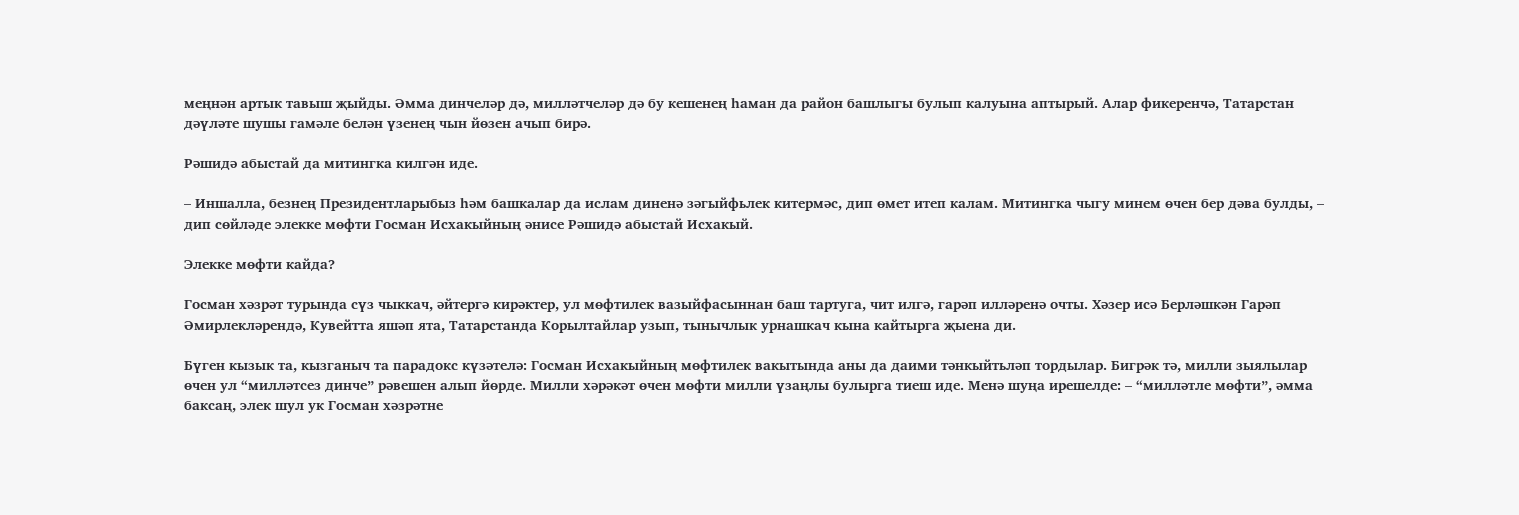меңнән артык тавыш җыйды. Әмма динчеләр дә, милләтчеләр дә бу кешенең һаман да район башлыгы булып калуына аптырый. Алар фикеренчә, Татарстан дәүләте шушы гамәле белән үзенең чын йөзен ачып бирә.

Рәшидә абыстай да митингка килгән иде.

– Иншалла, безнең Президентларыбыз һәм башкалар да ислам диненә зәгыйфьлек китермәс, дип өмет итеп калам. Митингка чыгу минем өчен бер дәва булды, – дип сөйләде элекке мөфти Госман Исхакыйның әнисе Рәшидә абыстай Исхакый.

Элекке мөфти кайда?

Госман хәзрәт турында сүз чыккач, әйтергә кирәктер, ул мөфтилек вазыйфасыннан баш тартуга, чит илгә, гарәп илләренә очты. Хәзер исә Берләшкән Гарәп Әмирлекләрендә, Кувейтта яшәп ята, Татарстанда Корылтайлар узып, тынычлык урнашкач кына кайтырга җыена ди.

Бүген кызык та, кызганыч та парадокс күзәтелә: Госман Исхакыйның мөфтилек вакытында аны да даими тәнкыйтьләп тордылар. Бигрәк тә, милли зыялылар өчен ул “милләтсез динче” рәвешен алып йөрде. Милли хәрәкәт өчен мөфти милли үзаңлы булырга тиеш иде. Менә шуңа ирешелде: – “милләтле мөфти”, әмма баксаң, элек шул ук Госман хәзрәтне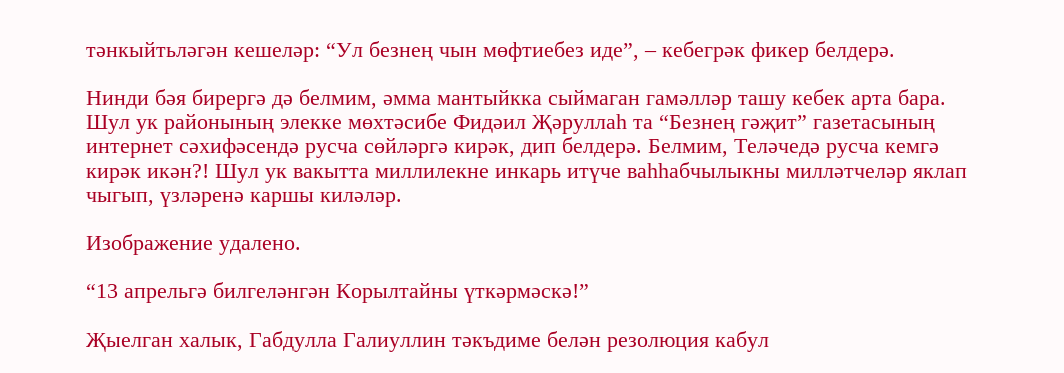тәнкыйтьләгән кешеләр: “Ул безнең чын мөфтиебез иде”, – кебегрәк фикер белдерә.

Нинди бәя бирергә дә белмим, әмма мантыйкка сыймаган гамәлләр ташу кебек арта бара. Шул ук районының элекке мөхтәсибе Фидәил Җәруллаһ та “Безнең гәҗит” газетасының интернет сәхифәсендә русча сөйләргә кирәк, дип белдерә. Белмим, Теләчедә русча кемгә кирәк икән?! Шул ук вакытта миллилекне инкарь итүче ваһһабчылыкны милләтчеләр яклап чыгып, үзләренә каршы киләләр.

Изображение удалено.

“13 апрельгә билгеләнгән Корылтайны үткәрмәскә!”

Җыелган халык, Габдулла Галиуллин тәкъдиме белән резолюция кабул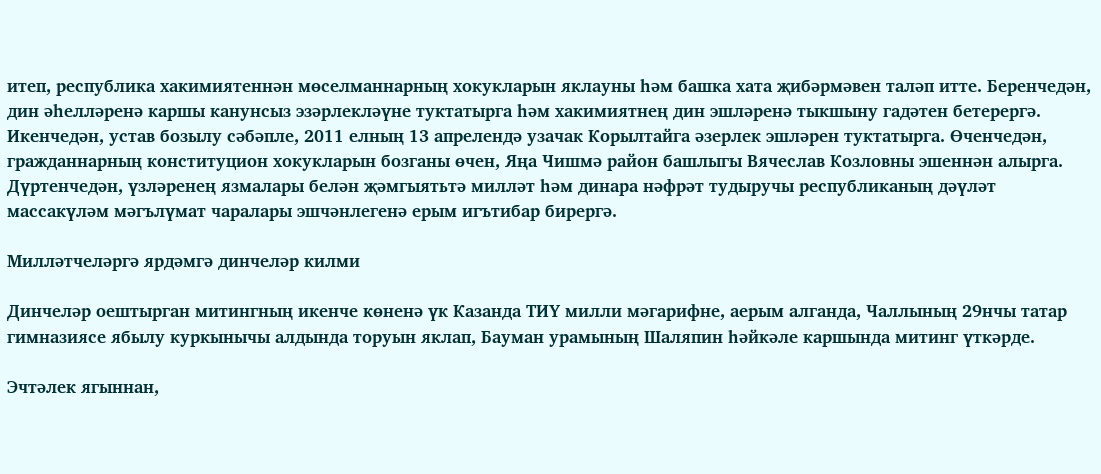итеп, республика хакимиятеннән мөселманнарның хокукларын яклауны һәм башка хата җибәрмәвен таләп итте. Беренчедән, дин әһелләренә каршы канунсыз эзәрлекләүне туктатырга һәм хакимиятнең дин эшләренә тыкшыну гадәтен бетерергә. Икенчедән, устав бозылу сәбәпле, 2011 елның 13 апрелендә узачак Корылтайга әзерлек эшләрен туктатырга. Өченчедән, гражданнарның конституцион хокукларын бозганы өчен, Яңа Чишмә район башлыгы Вячеслав Козловны эшеннән алырга. Дүртенчедән, үзләренең язмалары белән җәмгыятьтә милләт һәм динара нәфрәт тудыручы республиканың дәүләт массакүләм мәгълүмат чаралары эшчәнлегенә ерым игътибар бирергә.

Милләтчеләргә ярдәмгә динчеләр килми

Динчеләр оештырган митингның икенче көненә үк Казанда ТИҮ милли мәгарифне, аерым алганда, Чаллының 29нчы татар гимназиясе ябылу куркынычы алдында торуын яклап, Бауман урамының Шаляпин һәйкәле каршында митинг үткәрде.

Эчтәлек ягыннан,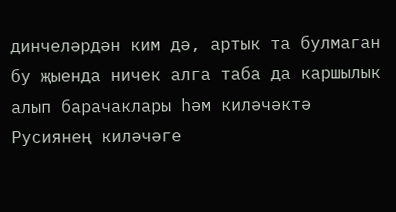динчеләрдән ким дә, артык та булмаган бу җыенда ничек алга таба да каршылык алып барачаклары һәм киләчәктә Русиянең киләчәге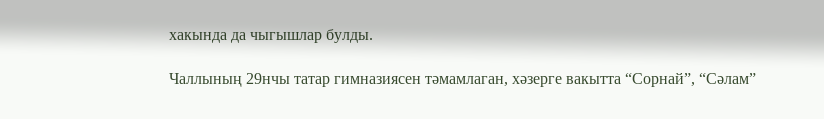хакында да чыгышлар булды.

Чаллының 29нчы татар гимназиясен тәмамлаган, хәзерге вакытта “Сорнай”, “Сәлам”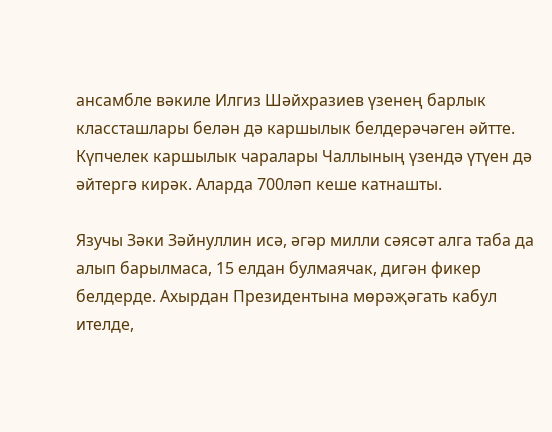ансамбле вәкиле Илгиз Шәйхразиев үзенең барлык классташлары белән дә каршылык белдерәчәген әйтте. Күпчелек каршылык чаралары Чаллының үзендә үтүен дә әйтергә кирәк. Аларда 700ләп кеше катнашты.

Язучы Зәки Зәйнуллин исә, әгәр милли сәясәт алга таба да алып барылмаса, 15 елдан булмаячак, дигән фикер белдерде. Ахырдан Президентына мөрәҗәгать кабул ителде,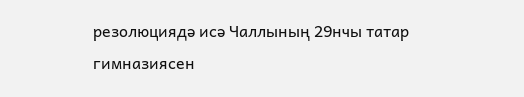резолюциядә исә Чаллының 29нчы татар гимназиясен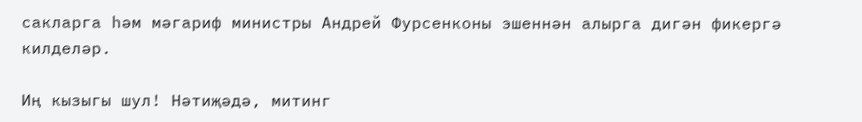сакларга һәм мәгариф министры Андрей Фурсенконы эшеннән алырга дигән фикергә килделәр.

Иң кызыгы шул! Нәтиҗәдә, митинг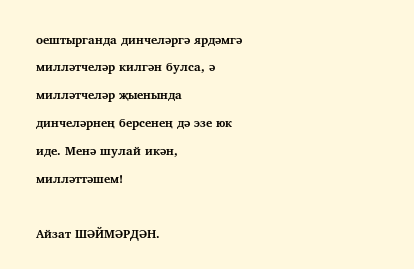оештырганда динчеләргә ярдәмгә милләтчеләр килгән булса, ә милләтчеләр җыенында динчеләрнең берсенең дә эзе юк иде. Менә шулай икән, милләттәшем!

Айзат ШӘЙМӘРДӘН.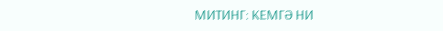МИТИНГ: КЕМГӘ НИ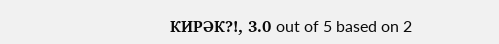КИРӘК?!, 3.0 out of 5 based on 2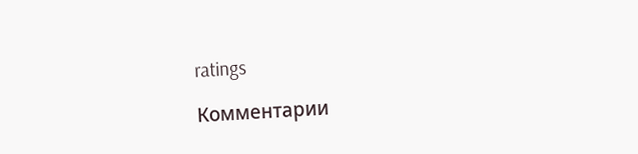ratings

Комментарии